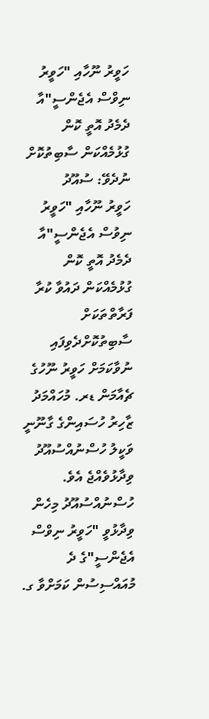ހަވީރު ނޫހާއި "ހަވީރު ނިވްސް އެޖެންސީ"އާ ދެމެދު އޮތީ ކޮން ގުޅުމެއްކަން ސާބިތުކޮށް ނުދެވޭ: ސުއޫދު
ހަވީރު ނޫހާއި "ހަވީރު ނިވުސް އެޖެންސީ"އާ ދެމެދު އޮތީ ކޮން ގުޅުމެއްކަން ދައުވާ ކުރާ ފަރާތްތަކަށް ސާބިތުކޮށްދެވިފައި ނުވާކަމަށް ހަވީރު ނޫހުގެ ޗެއާމަން ޑރ. މުހައްމަދު ޒާހިރު ހުސައިންގެ ގާނޫނީ ވަކީލު ހުސްނުއްސުއޫދު ވިދާޅުވެއްޖެ އެވެ.
ހުސްނުއްސުއޫދު މިހެން ވިދާޅުވީ "ހަވީރު ނިވްސް އެޖެންސީ"ގެ ދެ މުއައްސިސުން ކަމަށްވާ ގ.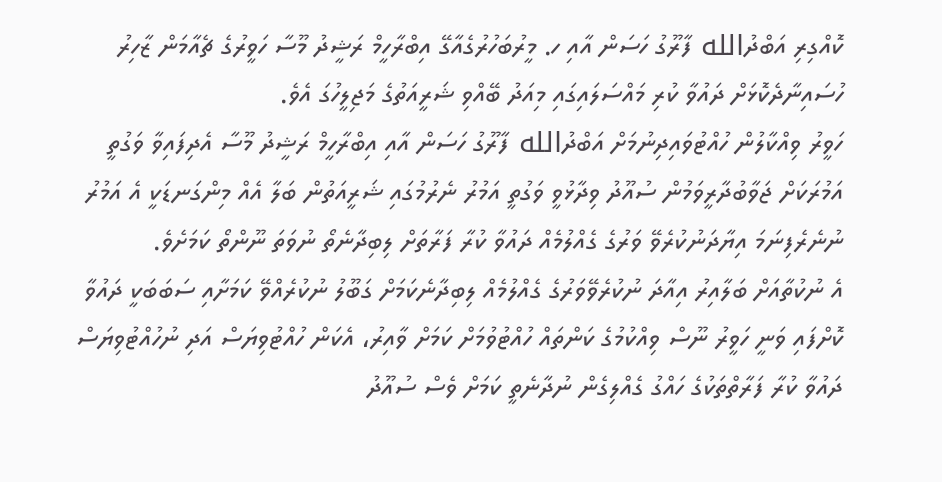ކޮއްގިރި އަބްދުالله ފާރޫގު ހަސަން އާއި ހ. މީރުބަހުރުގެއާގޭ އިބްރާހީމް ރަޝީދު މޫސާ ހަވީރުގެ ޗެއާމަން ޒާހިރު ހުސައިނާދެކޮޅަށް ދައުވާ ކުރި މައްސަލައިގައި މިއަދު ބޭއްވި ޝަރީއަތުގެ މަޖިލީހުގަ އެވެ.
ހަވީރު ވިއްކާލުން ހުއްޓުވައިދިނުމަށް އަބްދުالله ފާރޫގު ހަސަން އާއި އިބްރާހީމް ރަޝީދު މޫސާ އެދިފައިވާ ވަގުތީ އަމުރަކަށް ޖަވާބުދާރީވަމުން ސުއޫދު ވިދާޅުވީ ވަގުތީ އަމުރު ނެރުމުގައި ޝަރީއަތުން ބަލާ އެއް މިންގަނޑަކީ އެ އަމުރު ނުނެރެފިނަމަ އިޔާދަނުކުރެވޭ ވަރުގެ ގެއްލުމެއް ދައުވާ ކުރާ ފަރާތަށް ލިބިދާނެތޯ ނުވަތަ ނޫންތޯ ކަމަށެވެ.
އެ ނުކުތާއަށް ބަލާއިރު އިއާދަ ނުކުރެވޭވަރުގެ ގެއްލުމެއް ލިބިދާނެކަމަށް ގަބޫލު ނުކުރެއްވޭ ކަމަށާއި ސަބަބަކީ ދައުވާ ކޮށްފައި ވަނީ ހަވީރު ނޫސް ވިއްކުމުގެ ކަންތައް ހުއްޓުވުމަށް ކަމަށް ވާއިރު، އެކަން ހުއްޓުވިޔަސް އަދި ނުހުއްޓުވިޔަސް ދައުވާ ކުރާ ފަރާތްތަކުގެ ހައްގު ގެއްލިގެން ނުދާނެތީ ކަމަށް ވެސް ސުއޫދު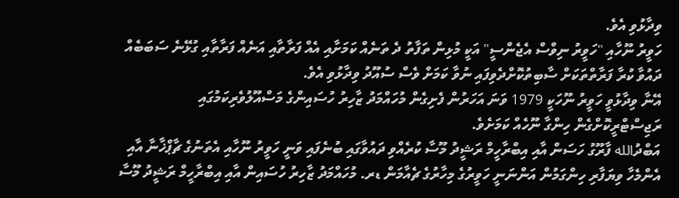ވިދާޅުވި އެވެ.
ހަވީރު ނޫހާއި "ހަވީރު ނިވްސް އެޖެންސީ" އަކީ މުޅިން ތަފާތު ދެ ތަނެއް ކަމަށާއި އެއް ފަރާތާއި އަނެއް ފަރާތާއި ގުޅޭނެ ސަބަބެއް ދައުވާ ކުރާ ފަރާތްތަކަށް ސާބިތުކޮށްދެވިފައި ނުވާ ކަމަށް ވެސް ސުއޫދު ވިދާޅުވި އެވެ.
އޭނާ ވިދާޅުވީ ހަވީރު ނޫހަކީ 1979 ވަނަ އަހަރުން ފެށިގެން މުހައްމަދު ޒާހިރު ހުސައިންގެ މަސްއޫލުވެރިކަމުގައި ރަޖިސްޓްރީކޮށްގެން ހިންގާ ނޫހެއް ކަމަށެވެ.
އަބްދުالله ފާރޫގު ހަސަން އާއި އިބްރާހީމް ރަޝީދު މޫސާ ކުރެއްވި ދައުވާގައި ބުނެފައި ވަނީ ހަވީރު ނޫހާއި އެތަނުގެ ޗާޕްޚާނާ އާއި އެންމެހާ ވިޔަފާރި ހިންގަމުން އަންނަނީ ހަވީރުގެ މިހާރުގެ ޗެއާމަން ޑރ. މުހައްމަދު ޒާހިރު ހުސައިން އާއި އިބްރާހީމް ރަޝީދު މޫސާ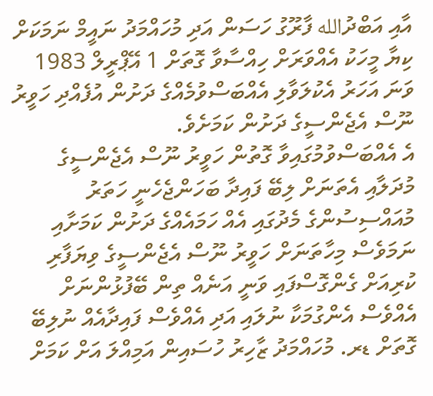އާއި އަބްދުالله ފާރޫގު ހަސަން އަދި މުހައްމަދު ނައީމް ނަމަކަށް ކިޔާ މީހަކު އެއްވަރަށް ހިއްސާވާ ގޮތަށް 1 އޭޕްރީލް 1983 ވަނަ އަހަރު އެކުލަވާލި އެއްބަސްވުމެއްގެ ދަށުން އުފެއްދި ހަވީރު ނޫސް އެޖެންސީގެ ދަށުން ކަމަށެވެ.
އެ އެއްބަސްވުމުގައިވާ ގޮތުން ހަވީރު ނޫސް އެޖެންސީގެ މުދަލާއި އެތަނަށް ލިބޭ ފައިދާ ބަހަންޖެހެނީ ހަތަރު މުއައްސިސުންގެ މެދުގައި އެއް ހަމައެއްގެ ދަށުން ކަމަށާއި ނަމަވެސް މިހާތަނަށް ހަވީރު ނޫސް އެޖެންސީގެ ވިޔަފާރި ކުރިއަށް ގެންގޮސްފައި ވަނީ އަނެއް ތިން ބޭފުޅުންނަށް އެއްވެސް އެންގުމަކާ ނުލައި އަދި އެއްވެސް ފައިދާއެއް ނުލިބޭ ގޮތަށް ޑރ. މުހައްމަދު ޒާހިރު ހުސައިން އަމިއްލަ އަށް ކަމަށް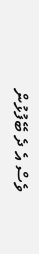ވެސް އެ ދެ ބޭފުޅުން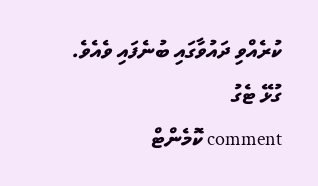ކުރެއްވި ދައުވާގައި ބުނެފައި ވެއެވެ.
ގުޅޭ ޓެގު
comment ކޮމެންޓް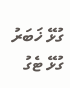ގުޅޭ ޚަބަރު
ގުޅޭ ޓެގު